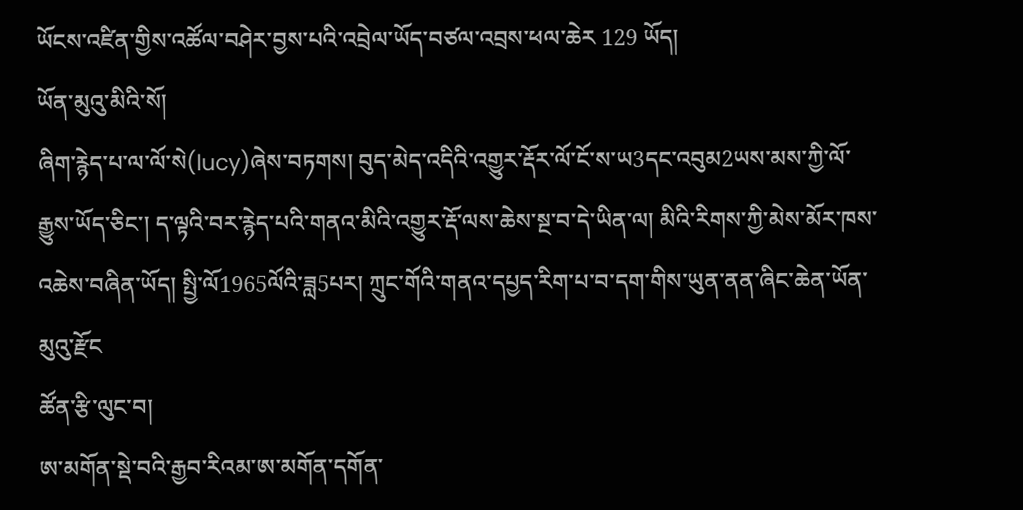ཡོངས་འཛིན་གྱིས་འཚོལ་བཤེར་བྱས་པའི་འབྲེལ་ཡོད་བཙལ་འབྲས་ཕལ་ཆེར 129 ཡོད།
ཡོན་མུའུ་མིའི་སོ།
ཞིག་རྙེད་པ་ལ་ལོ་སེ(lucy)ཞེས་བཏགས། བུད་མེད་འདིའི་འགྱུར་རྡོར་ལོ་ངོ་ས་ཡ3དང་འབུམ2ཡས་མས་ཀྱི་ལོ་རྒྱུས་ཡོད་ཅིང་། ད་ལྟའི་བར་རྙེད་པའི་གནའ་མིའི་འགྱུར་རྡོ་ལས་ཆེས་སྔ་བ་དེ་ཡིན་ལ། མིའི་རིགས་ཀྱི་མེས་མོར་ཁས་འཆེས་བཞིན་ཡོད། སྤྱི་ལོ1965ལོའི་ཟླ5པར། ཀྲུང་གོའི་གནའ་དཔྱད་རིག་པ་བ་དག་གིས་ཡུན་ནན་ཞིང་ཆེན་ཡོན་མུའུ་རྫོང
ཚོན་རྩི་ལུང་བ།
ཨ་མགོན་སྡེ་བའི་རྒྱབ་རིའམ་ཨ་མགོན་དགོན་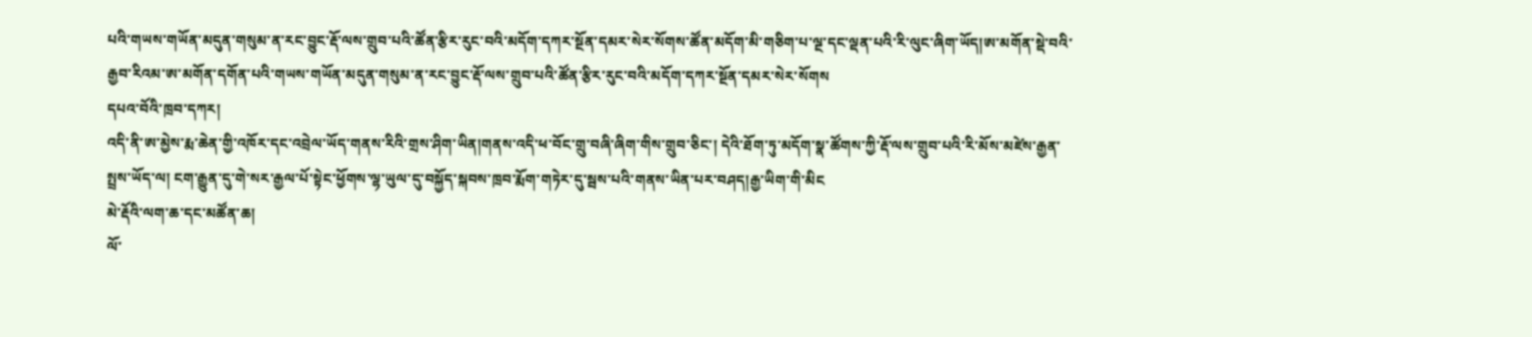པའི་གཡས་གཡོན་མདུན་གསུམ་ན་རང་བྱུང་རྡོ་ལས་གྲུབ་པའི་ཚོན་རྩིར་རུང་བའི་མདོག་དཀར་སྔོན་དམར་སེར་སོགས་ཚོན་མདོག་མི་གཅིག་པ་ལྔ་དང་ལྡན་པའི་རི་ལུང་ཞིག་ཡོད།ཨ་མགོན་སྡེ་བའི་རྒྱབ་རིའམ་ཨ་མགོན་དགོན་པའི་གཡས་གཡོན་མདུན་གསུམ་ན་རང་བྱུང་རྡོ་ལས་གྲུབ་པའི་ཚོན་རྩིར་རུང་བའི་མདོག་དཀར་སྔོན་དམར་སེར་སོགས
དཔའ་བོའི་ཁྲབ་དཀར།
འདི་ནི་ཨ་མྱེས་རྨ་ཆེན་གྱི་འཁོར་དང་འབྲེལ་ཡོད་གནས་རིའི་གྲས་ཤིག་ཡིན།གནས་འདི་ཕ་བོང་གྲུ་བཞི་ཞིག་གིས་གྲུབ་ཅིང་། དེའི་ཐོག་ཏུ་མདོག་སྣ་ཚོགས་ཀྱི་རྡོ་ལས་གྲུབ་པའི་རི་མོས་མཛེས་རྒྱན་སྤྲས་ཡོད་ལ། ངག་རྒྱུན་དུ་གེ་སར་རྒྱལ་པོ་སྟེང་ཕྱོགས་ལྷ་ཡུལ་དུ་བསྐྱོད་སྐབས་ཁྲབ་རྨོག་གཏེར་དུ་སྦས་པའི་གནས་ཡིན་པར་བཤད།རྒྱ་ཡིག་གི་མིང
མེ་རྡོའི་ལག་ཆ་དང་མཚོན་ཆ།
ལོ་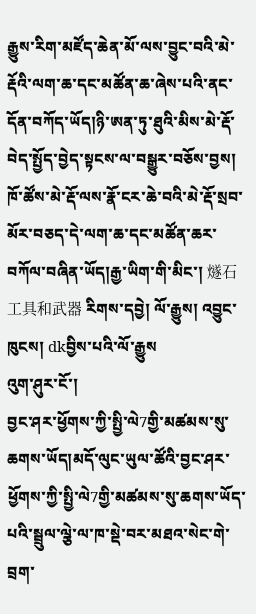རྒྱུས་རིག་མཛོད་ཆེན་མོ་ལས་བྱུང་བའི་མེ་རྡོའི་ལག་ཆ་དང་མཚོན་ཆ་ཞེས་པའི་ནང་དོན་བཀོད་ཡོད།ཉི་ཨན་ཏུ་ཐུའི་མིས་མེ་རྡོ་བེད་སྤྱོད་བྱེད་སྟངས་ལ་བསྒྱུར་བཅོས་བྱས། ཁོ་ཚོས་མེ་རྡོ་ལས་རྣོ་ངར་ཆེ་བའི་མེ་རྡོ་སྲབ་མོར་བཅད་དེ་ལག་ཆ་དང་མཚོན་ཆར་བཀོལ་བཞིན་ཡོད།རྒྱ་ཡིག་གི་མིང་། 燧石工具和武器 རིགས་དབྱེ། ལོ་རྒྱུས། འབྱུང་ཁུངས། dkབྱིས་པའི་ལོ་རྒྱུས
འུག་ཤུར་ངོ་།
བྱང་ཤར་ཕྱོགས་ཀྱི་སྤྱི་ལེ7གྱི་མཚམས་སུ་ཆགས་ཡོད།མདོ་ལུང་ཡུལ་ཚོའི་བྱང་ཤར་ཕྱོགས་ཀྱི་སྤྱི་ལེ7གྱི་མཚམས་སུ་ཆགས་ཡོད་པའི་སྦྲུལ་ལྕེ་ལ་ཁ་སྡེ་བར་མཐའ་སེང་གེ་བྲག་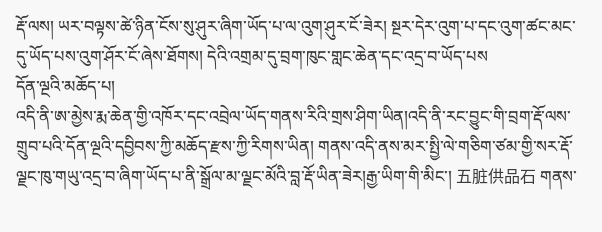རྡོ་ལས། ཡར་བལྟས་ཚེ་ཉིན་ངོས་སུ་ཤུར་ཞིག་ཡོད་པ་ལ་འུག་ཤུར་ངོ་ཟེར། སྔར་དེར་འུག་པ་དང་འུག་ཚང་མང་དུ་ཡོད་པས་འུག་ཤོར་ངོ་ཞེས་ཐོགས། དེའི་འགྲམ་དུ་བྲག་ཁུང་གླང་ཆེན་དང་འདྲ་བ་ཡོད་པས
དོན་ལྔའི་མཆོད་པ།
འདི་ནི་ཨ་མྱེས་རྨ་ཆེན་གྱི་འཁོར་དང་འབྲེལ་ཡོད་གནས་རིའི་གྲས་ཤིག་ཡིན།འདི་ནི་རང་བྱུང་གི་བྲག་རྡོ་ལས་གྲུབ་པའི་དོན་ལྔའི་དབྱིབས་ཀྱི་མཆོད་རྫས་ཀྱི་རིགས་ཡིན། གནས་འདི་ནས་མར་སྤྱི་ལེ་གཅིག་ཙམ་གྱི་སར་རྡོ་ལྗང་ཁུ་གཡུ་འདྲ་བ་ཞིག་ཡོད་པ་ནི་སྒྲོལ་མ་ལྗང་མོའི་བླ་རྡོ་ཡིན་ཟེར།རྒྱ་ཡིག་གི་མིང་། 五脏供品石 གནས་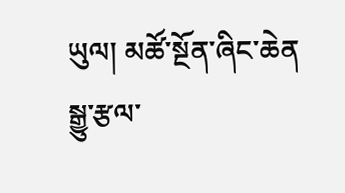ཡུལ། མཚོ་སྔོན་ཞིང་ཆེན
སྒྱུ་རྩལ་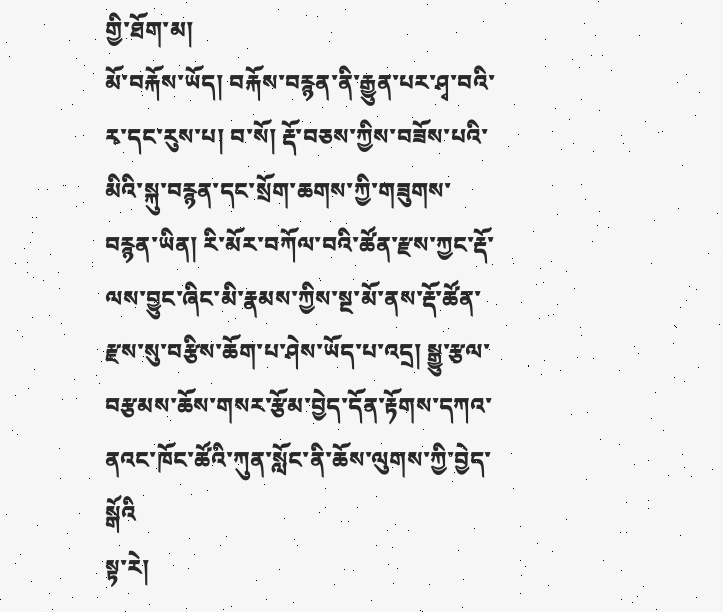གྱི་ཐོག་མ།
མོ་བརྐོས་ཡོད། བརྐོས་བརྙན་ནི་རྒྱུན་པར་ཤྭ་བའི་རྭ་དང་རུས་པ། བ་སོ། རྡོ་བཅས་ཀྱིས་བཟོས་པའི་མིའི་སྐུ་བརྙན་དང་སྲོག་ཆགས་ཀྱི་གཟུགས་བརྙན་ཡིན། རི་མོར་བཀོལ་བའི་ཚོན་རྫས་ཀྱང་རྡོ་ལས་བྱུང་ཞིང་མི་རྣམས་ཀྱིས་སྔ་མོ་ནས་རྡོ་ཚོན་རྫས་སུ་བརྩིས་ཆོག་པ་ཤེས་ཡོད་པ་འདྲ། སྒྱུ་རྩལ་བརྩམས་ཆོས་གསར་རྩོམ་བྱེད་དོན་རྟོགས་དཀའ་ནའང་ཁོང་ཚོའི་ཀུན་སློང་ནི་ཆོས་ལུགས་ཀྱི་བྱེད་སྒོའི
སྟ་རེ།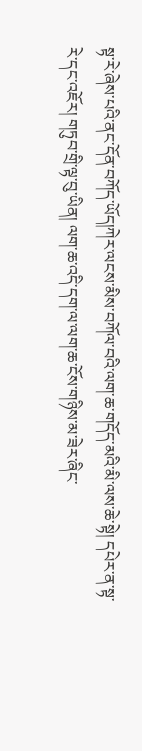སྟ་རེ་ཞེས་པའི་ནང་དོན་བཀོད་ཡོད།ཀེར་ལངས་མིས་བཀོལ་བའི་ལག་ཆ་གདོད་མའི་མི་ལས་ཆེ་སྟེ། དཔེར་ན་སྟ་རེ་དང་འཇོར། གཏུབ་གྲི་ལྟ་བུ་ཡིན། ལག་ཆ་འདི་དག་ལ་ལག་ཆ་ངོས་གཉིས་མ་ཟེར་ཞིང་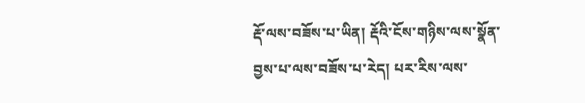རྡོ་ལས་བཟོས་པ་ཡིན། རྡོའི་ངོས་གཉིས་ལས་སྣོན་བྱས་པ་ལས་བཟོས་པ་རེད། པར་རིས་ལས་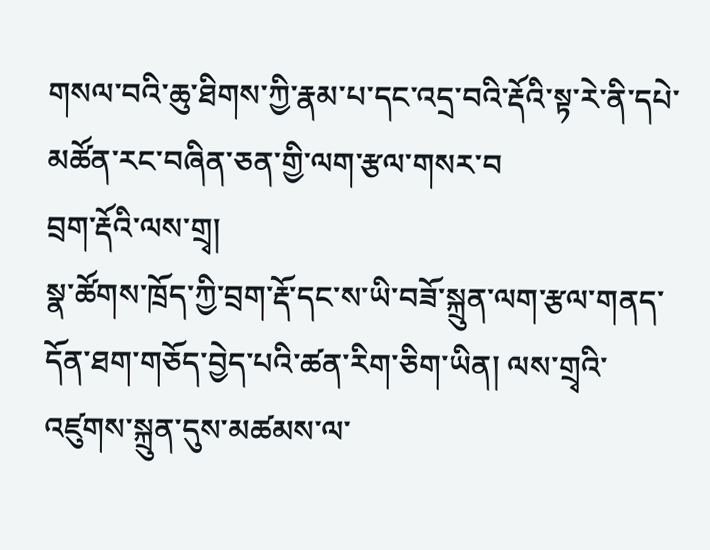གསལ་བའི་ཆུ་ཐིགས་ཀྱི་རྣམ་པ་དང་འདྲ་བའི་རྡོའི་སྟ་རེ་ནི་དཔེ་མཚོན་རང་བཞིན་ཅན་གྱི་ལག་རྩལ་གསར་བ
བྲག་རྡོའི་ལས་གྲྭ།
སྣ་ཚོགས་ཁྲོད་ཀྱི་བྲག་རྡོ་དང་ས་ཡི་བཟོ་སྐྲུན་ལག་རྩལ་གནད་དོན་ཐག་གཅོད་བྱེད་པའི་ཚན་རིག་ཅིག་ཡིན། ལས་གྲྭའི་འཛུགས་སྐྲུན་དུས་མཚམས་ལ་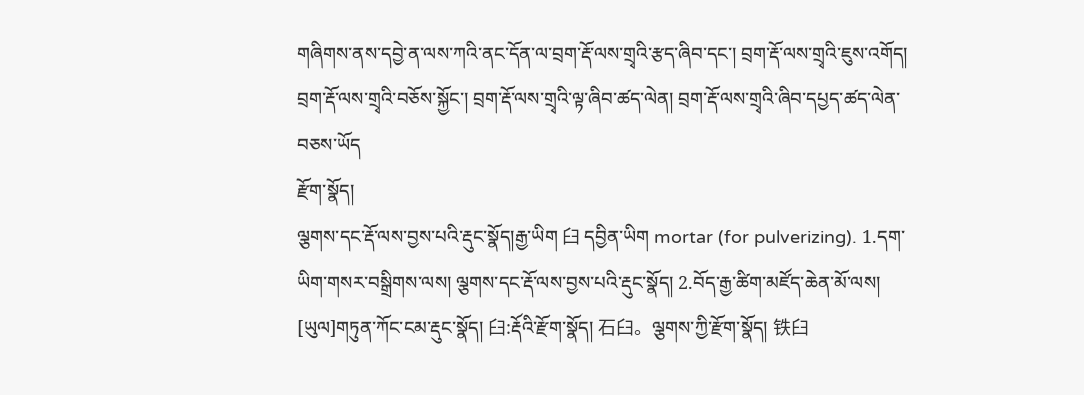གཞིགས་ནས་དབྱེ་ན་ལས་ཀའི་ནང་དོན་ལ་བྲག་རྡོ་ལས་གྲྭའི་རྩད་ཞིབ་དང་། བྲག་རྡོ་ལས་གྲྭའི་ཇུས་འགོད། བྲག་རྡོ་ལས་གྲྭའི་བཅོས་སྐྱོང་། བྲག་རྡོ་ལས་གྲྭའི་ལྟ་ཞིབ་ཚད་ལེན། བྲག་རྡོ་ལས་གྲྭའི་ཞིབ་དཔྱད་ཚད་ལེན་བཅས་ཡོད
རྫོག་སྣོད།
ལྕགས་དང་རྡོ་ལས་བྱས་པའི་རྡུང་སྣོད།རྒྱ་ཡིག 臼 དབྱིན་ཡིག mortar (for pulverizing). 1.དག་ཡིག་གསར་བསྒྲིགས་ལས། ལྕགས་དང་རྡོ་ལས་བྱས་པའི་རྡུང་སྣོད། 2.བོད་རྒྱ་ཚིག་མཛོད་ཆེན་མོ་ལས། [ཡུལ]གཏུན་ཀོང་ངམ་རྡུང་སྣོད། 臼:རྡོའི་རྫོག་སྣོད། 石臼。ལྕགས་ཀྱི་རྫོག་སྣོད། 铁臼